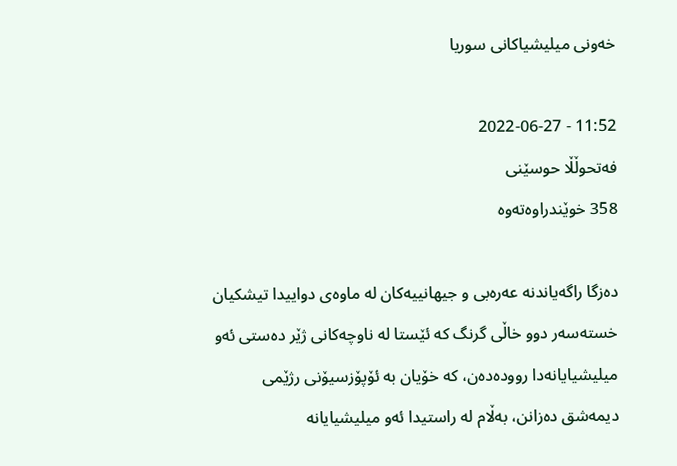خه‌ونی میلیشیاكانی سوریا

11:52 - 2022-06-27
فەتحوڵڵا حوسێنی
358 خوێندراوەتەوە

ده‌زگا راگه‌یاندنه‌ عه‌ره‌بی و جیهانییه‌كان له‌ ماوه‌ی‌ دواییدا تیشكیان خسته‌سه‌ر دوو خاڵی گرنگ كه‌ ئێستا له‌ ناوچه‌كانی ژێر ده‌ستی ئه‌و میلیشیایانه‌دا رووده‌ده‌ن، كه‌ خۆیان به‌ ئۆپۆزسیۆنی رژێمی دیمه‌شق ده‌زانن، به‌ڵام له‌ راستیدا ئه‌و میلیشیایانه‌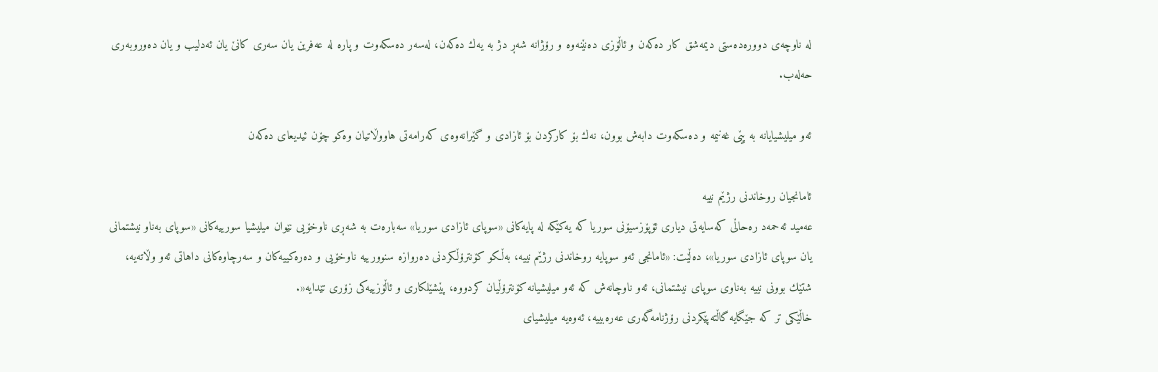له‌ ناوچه‌ی دووره‌ده‌ستی دیمه‌شق كار ده‌كه‌ن و ئاڵۆزی ده‌نێنه‌وه‌ و رۆژانه‌ شه‌ڕ دژ به‌ یه‌ك ده‌كه‌ن، له‌سه‌ر ده‌سكه‌وت و پاره‌ له‌ عه‌فرین یان سه‌ری كانێ یان ئه‌دلیب و یان ده‌وروبه‌ری‌ حه‌له‌ب.

ئه‌و میلیشیایانه‌ به‌ پێی‌ غه‌نیمه‌ و ده‌سكه‌وت دابه‌ش بوون، نه‌ك بۆ كاركردن بۆ ئازادی و گێرانه‌وه‌ی‌ كه‌رامه‌تی هاووڵاتیان وه‌كو چۆن ئیدیعای ده‌كه‌ن

ئامانجیان روخاندنی رژێم نییه‌
عه‌مید ئه‌حمه‌د ره‌حاڵی كه‌سایه‌تی دیاری ئۆپۆزسیۆنی سوریا كه‌ یه‌كێكه‌ له‌ پایه‌كانی «سوپای ئازادی سوریا» سه‌باره‌ت به‌ شه‌ڕی‌ ناوخۆیی نێوان میلیشیا سورییه‌كانی «سوپای به‌ناو نیشتمانی یان سوپای ئازادی سوریا»، ده‌ڵێت: «ئامانجی ئه‌و سوپایه‌ روخاندنی رژێم نییه‌، به‌ڵكو كۆنترۆڵكردنی ده‌روازه‌ سنوورییه‌ ناوخۆیی و ده‌ره‌كییه‌كان و سه‌رچاوه‌كانی داهاتی ئه‌و وڵاته‌یه‌، شتێك بوونی نییه‌ به‌ناوی سوپای نیشتمانی، ئه‌و ناوچانه‌ش كه‌ ئه‌و میلیشیانه‌ كۆنترۆڵیان كردووه‌، پێشێلكاری و ئاڵۆزییه‌كی‌ زۆری تێدایه‌«.
خاڵێكی تر كه‌ جێگایه‌ گاڵته‌پێكردنی رۆژنامه‌گه‌ری‌ عه‌ره‌بییه‌، ئه‌وه‌یه‌ میلیشیای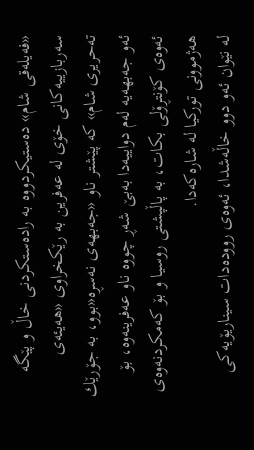«فه‌یله‌قی شام» ده‌ستیكردووه‌ به‌ راده‌ستكردنی خاڵ و پێگه‌ سه‌ربازییه‌كانی خۆی‌ له‌ عه‌فرین به‌ رێكخراوی «هه‌یئه‌ی‌ ته‌حریری شام» كه‌ پێشتر ناو «جه‌بهه‌ی‌ نه‌سڕه‌«بوو، به‌ جۆرێك ئه‌و جه‌بهه‌یه‌ له‌م دواییه‌دا به‌بێ شه‌ڕ چووه‌ ناو عه‌فرینه‌وه‌، بۆ ئه‌وه‌ی‌ كۆنتڕۆلی بكات، به‌ پاڵپشتی روسیا و بۆ كه‌مكردنه‌وه‌ی‌ هه‌ژموونی توركیا له‌ شاره‌كه‌دا.
له‌ نێوان ئه‌و دوو خاڵه‌شدا، ئه‌وه‌ی‌ رووده‌دات سیناریۆیه‌كی‌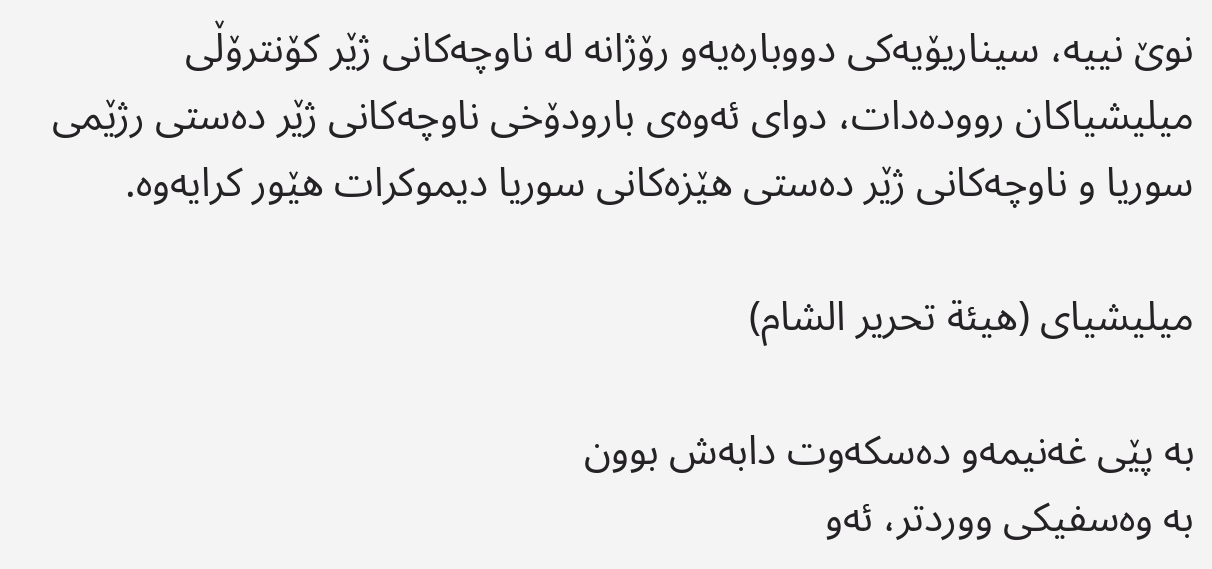نوێ نییه‌، سیناریۆیه‌كی‌ دووباره‌یه‌و رۆژانه‌ له‌ ناوچه‌كانی ژێر كۆنترۆڵی میلیشیاكان رووده‌دات، دوای ئه‌وه‌ی‌ بارودۆخی ناوچه‌كانی ژێر ده‌ستی رژێمی سوریا و ناوچه‌كانی ژێر ده‌ستی هێزه‌كانی سوریا دیموكرات هێور كرایه‌وه‌.

میلیشیای (هیئة تحریر الشام)

به‌ پێی‌ غه‌نیمه‌و ده‌سكه‌وت دابه‌ش بوون
به‌ وه‌سفیكی ووردتر، ئه‌و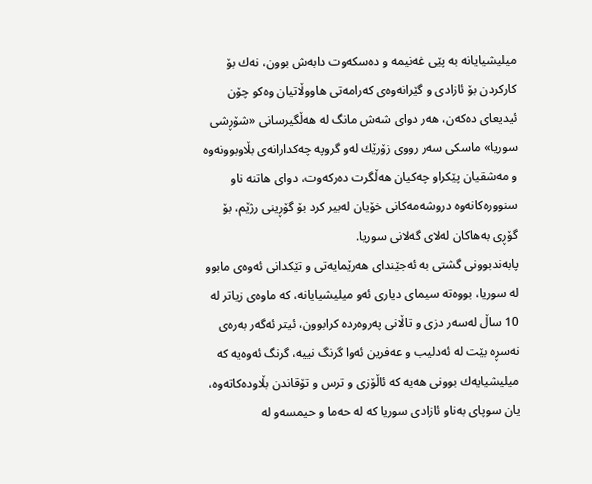میلیشیایانه‌ به‌ پێی‌ غه‌نیمه‌ و ده‌سكه‌وت دابه‌ش بوون، نه‌ك بۆ كاركردن بۆ ئازادی و گێرانه‌وه‌ی‌ كه‌رامه‌تی هاووڵاتیان وه‌كو چۆن ئیدیعای ده‌كه‌ن، هه‌ر دوای شه‌ش مانگ له‌ هه‌ڵگیرسانی «شۆڕشی سوریا» ماسكی سه‌ر رووی زۆرێك له‌و گروپه‌ چه‌كدارانه‌ی‌ بڵاوبوونه‌وه‌ و مه‌شقیان پێكراو چه‌كیان هه‌ڵگرت ده‌ركه‌وت، دوای هاتنه‌ ناو سنووره‌كانه‌وه‌ دروشه‌مه‌كانی خۆیان له‌بیر كرد بۆ گۆڕینی رژێم، بۆ گۆڕی به‌هاكان له‌لای گه‌لانی سوریا.
پابه‌ندبوونی گشتی به‌ ئه‌جێندای هه‌رێمایه‌تی و تێكدانی ئه‌وه‌ی‌ مابوو له‌ سوریا، بووه‌ته‌ سیمای دیاری ئه‌و میلیشیایانه‌، كه‌ ماوه‌ی‌ زیاتر له‌ 10 ساڵ له‌سه‌ر دزی و تاڵانی په‌روه‌رده‌ كرابوون، ئیتر ئه‌گه‌ر به‌ره‌ی‌ نه‌سڕه‌ بێت له‌ ئه‌دلیب و عه‌فرین ئه‌وا گرنگ نییه‌، گرنگ ئه‌وه‌یه‌ كه‌ میلیشیایه‌ك بوونی هه‌یه‌ كه‌ ئاڵۆزی و ترس و تۆقاندن بڵاوده‌كاته‌وه‌، یان سوپای به‌ناو ئازادی سوریا كه‌ له‌ حه‌ما و حیمسه‌و له‌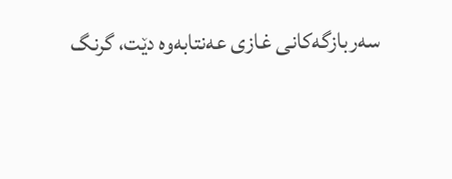سه‌ربازگه‌كانی غازی عه‌نتابه‌وه‌ دێت، گرنگ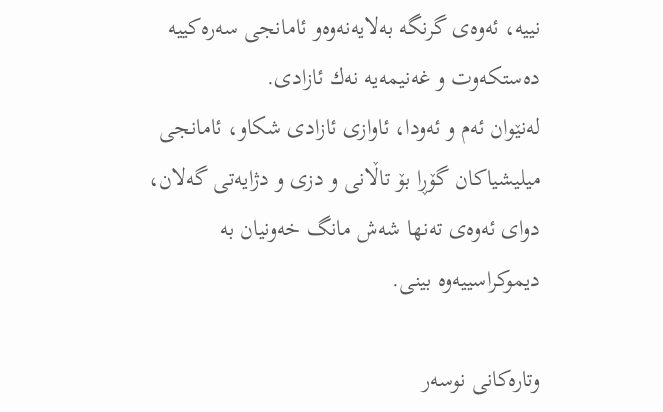نییه‌، ئه‌وه‌ی‌ گرنگه‌ به‌لایه‌نه‌وه‌و ئامانجی سه‌ره‌كییه‌ ده‌ستكه‌وت و غه‌نیمه‌یه‌ نه‌ك ئازادی.
له‌نێوان ئه‌م و ئه‌ودا، ئاوازی ئازادی شكاو، ئامانجی میلیشیاكان گۆڕا بۆ تاڵانی و دزی و دژایه‌تی گه‌لان،  دوای ئه‌وه‌ی‌ ته‌نها شه‌ش مانگ خه‌ونیان به‌ دیموكراسییه‌وه‌ بینی.

وتارەکانی نوسەر